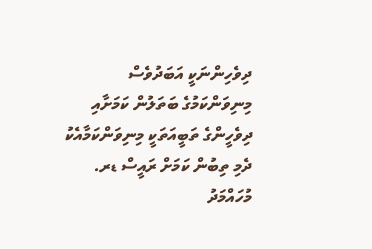ދިވެހިންނަކީ އަބަދުވެސް މިނިވަންކަމުގެ ބަތަލުން ކަމަށާއި ދިވެހީންގެ ތަބީއަތަކީ މިނިވަންކަމާއެކު ދެމި ތިބުން ކަމަށް ރައީސް ޑރ. މުހައްމަދު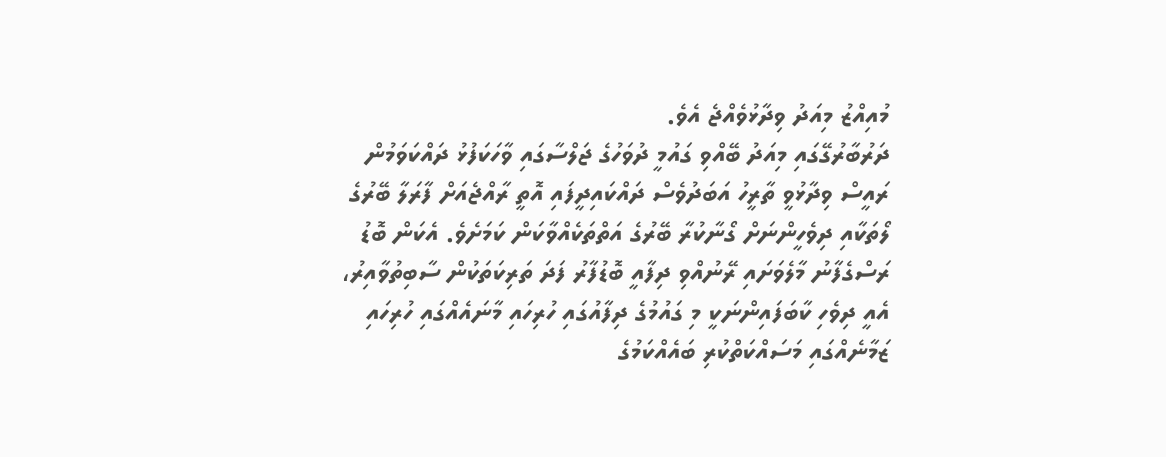މުއިއްޒު މިއަދު ވިދާޅުވެއްޖެ އެވެ.
ދަރުބާރުގޭގައި މިއަދު ބޭއްވި ގައުމީ ދުވަހުގެ ޖަލްސާގައި ވާހަކަފުޅު ދައްކަވަމުން ރައީސް ވިދާޅުވީ ތާރީހު އަބަދުވެސް ދައްކައިދީފައި އޮތީ ރާއްޖެއަށް ފާރަލާ ބޭރުގެ ލޯތަކާއި ދިވެހީންނަށް ގޯނާކުރާ ބޭރުގެ އަތްތަކެއްވާކަން ކަމަށެވެ. އެކަން ބޮޑު ރަސްގެފާނު މާލެވަށައި ރޭނުއްވި ދިފާއީ ބޮޑުފާރު ފަދަ ތަރިކަތަކުން ސާބިތުވާއިރު، އެއީ ދިވެހި ކާބަފައިންނަކީ މި ގައުމުގެ ދިފާއުގައި ހުރިހައި މާނައެއްގައި ހުރިހައި ޒަމާނެއްގައި މަސައްކަތްކުރި ބައެއްކަމުގެ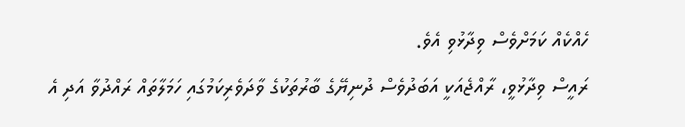ހެއްކެއް ކަމަށްވެސް ވިދާޅުވި އެވެ.
ރައީސް ވިދާޅުވީ، ރާއްޖެއަކީ އަބަދުވެސް ދުނިޔޭގެ ބާރުތަކުގެ ވާދަވެރިކަމުގައި ހަމަލާތައް ރައްދުވާ އަދި އެ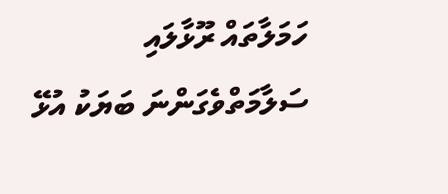ހަމަލާތައް ރޫޅާލައި ސަލާމަތްވެގަންނަ ބަޔަކު އުޅޭ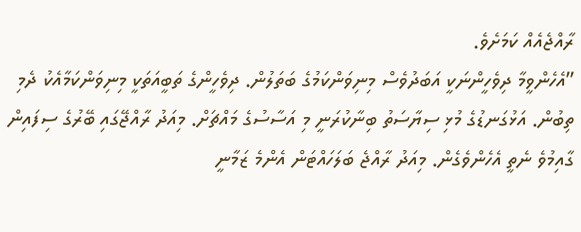ރާއްޖެއެއް ކަމަށެވެ.
”އެހެންވީމާ ދިވެހީންނަކީ އަބަދުވެސް މިނިވަންކަމުގެ ބަތަލުން. ދިވެހީންގެ ތަބީއަތަކީ މިނިވަންކަމާއެކު ދެމި ތިބުން. އަޅުގަނޑުގެ މުޅި ސިޔާސަތު ބިނާކުރަނީ މި އަސާސުގެ މައްޗަށް. މިއަދު ރާއްޖޭގައި ބޭރުގެ ސިފައިން ގާއިމުވެ ނެތީ އެހެންވެގެން. މިއަދު ރާއްޖެ ބަލަހައްޓަން އެންމެ ޒަމާނީ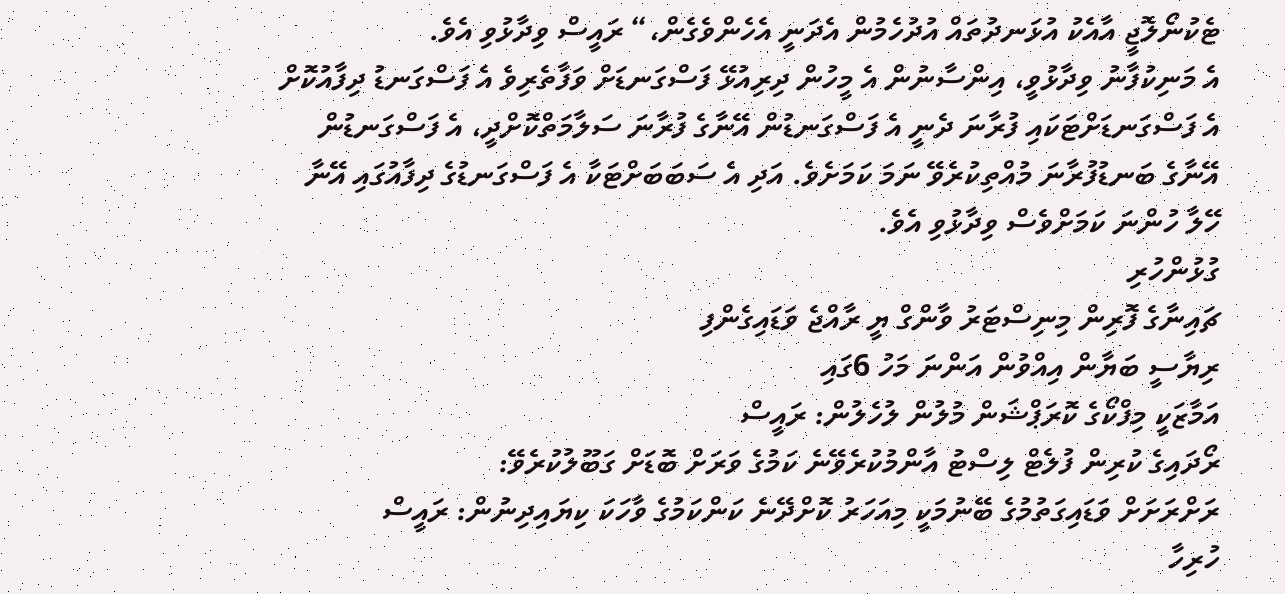ޓެކުނޯލޮޖީ އާއެކު އުޅަނދުތައް އުދުހެމުން އެދަނީ އެހެންވެގެން،“ ރައީސް ވިދާޅުވި އެވެ.
އެ މަނިކުފާނު ވިދާޅުވީ، އިންސާނުން އެ މީހުން ދިރިއުޅޭ ފަސްގަނޑަށް ވަފާތެރިވެ އެ ފަސްގަނޑު ދިފާއުކޮށް އެ ފަސްގަނޑަށްޓަކައި ފުރާނަ ދެނީ އެ ފަސްގަނޑުން އޭނާގެ ފުރާނަ ސަލާމަތްކޮށްދީ، އެ ފަސްގަނޑުން އޭނާގެ ބަނޑުފުރާނަ މުއްތިކުރެވޭ ނަމަ ކަމަށެވެ. އަދި އެ ސަބަބަށްޓަކާ އެ ފަސްގަނޑުގެ ދިފާއުގައި އޭނާ ހޭލާ ހުންނަ ކަމަށްވެސް ވިދާޅުވި އެވެ.
ގުޅުންހުރި
ޗައިނާގެ ފޮރިން މިނިސްޓަރު ވާންގް ޔީ ރާއްޖެ ވަޑައިގެންފި
ރިޔާސީ ބަޔާން އިއްވުން އަންނަ މަހު 6ގައި
އަމާޒަކީ މިފްކޯގެ ކޮރަޕްޝަން މުލުން ލުހެލުން: ރައީސް
ރޯދައިގެ ކުރިން ފުލެޓް ލިސްޓު އާންމުކުރެވޭނެ ކަމުގެ ވަރަށް ބޮޑަށް ގަބޫލުކުރެވޭ:
ރަށްރަށަށް ވަޑައިގަތުމުގެ ބޭނުމަކީ މިއަހަރު ކޮށްދޭނެ ކަންކަމުގެ ވާހަކަ ކިޔައިދިނުން: ރައީސް
ހުރިހާ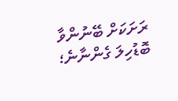ރަށަކަށް ބޭނުންވާ ބޮޑުހިލަ ގެންނާނެ؛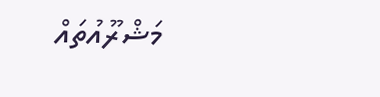މަޝްރޫއުތައް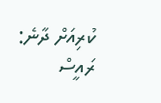ކުރިއަށް ދާނެ: ރައީސް